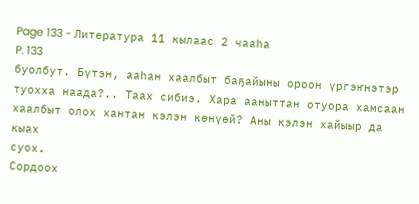Page 133 - Литература 11 кылаас 2 чааhа
P. 133
буолбут. Бүтэн, ааһан хаалбыт баҕайыны ороон үргэҥнэтэр
туохха наада?.. Таах сибиэ. Хара ааныттан отуора хамсаан
хаалбыт олох хантан кэлэн көнүөй? Аны кэлэн хайыыр да кыах
суох.
Сордоох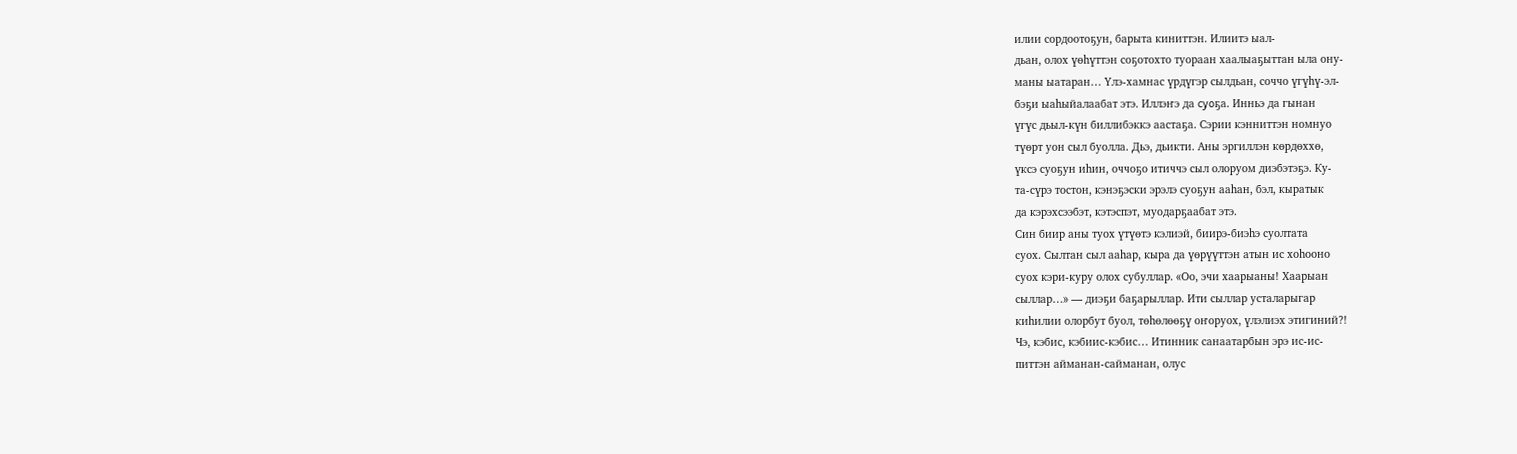илии сордоотоҕун, барыта киниттэн. Илиитэ ыал-
дьан, олох үөһүттэн соҕотохто туораан хаалыаҕыттан ыла ону-
маны ыатаран… Үлэ-хамнас үрдүгэр сылдьан, соччо үгүһү-эл-
бэҕи ыаһыйалаабат этэ. Иллэҥэ да cyoҕa. Инньэ да гынан
үгүс дьыл-күн биллибэккэ аастаҕa. Сэрии кэнниттэн номнуо
түөрт уон сыл буолла. Дьэ, дьикти. Аны эргиллэн көрдөххө,
үксэ суоҕун иһин, оччоҕо итиччэ сыл олоруом диэбэтэҕэ. Ку-
та-сүрэ тостон, кэнэҕэски эрэлэ суоҕун ааһан, бэл, кыратык
да кэрэхсээбэт, кэтэспэт, муодарҕаабат этэ.
Син биир аны туох үтүөтэ кэлиэй, биирэ-биэһэ суолтата
суох. Сылтан сыл ааһар, кыра да үөрүүттэн атын ис хоһооно
суох кэри-куру олох субуллар. «Оо, эчи хаарыаны! Хаарыан
сыллар…» — диэҕи баҕарыллар. Ити сыллар усталарыгар
киһилии олорбут буол, төһөлөөҕү оҥоруох, үлэлиэх этигиний?!
Чэ, кэбис, кэбиис-кэбис… Итинник санаатарбын эрэ ис-ис-
питтэн айманан-сайманан, олус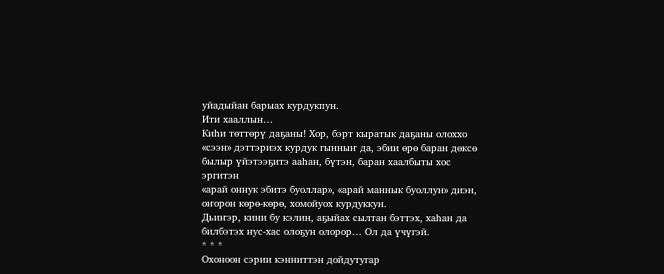уйадыйан барыах курдукпун.
Ити хааллын…
Киһи төттөрү даҕаны! Хор, бэрт кыратык даҕаны олоххо
«сээн» дэттэриэх курдук гынныҥ да, эбии өрө баран дөксө
былыр үйэтээҕитэ ааһан, бүтэн, баран хаалбыты хос эргитэн
«арай оннук эбитэ буоллар», «арай маннык буоллун» диэн,
оҥорон көрө-көрө, хомойуох курдуккун.
Дьиҥэр, кини бу кэлин, аҕыйах сылтан бэттэх, хаһан да
билбэтэх нус-хас олоҕун олорор… Ол да үчүгэй.
* * *
Охоноон сэрии кэнниттэн дойдутугар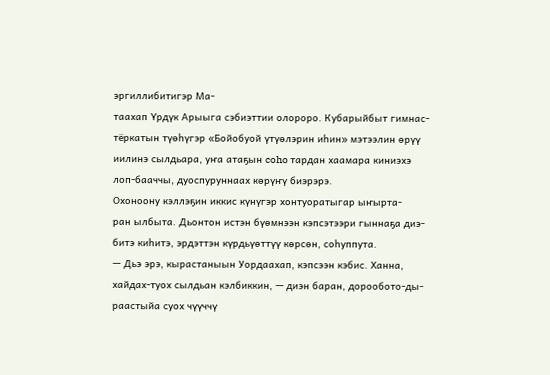эргиллибитигэр Ма-
таахап Үрдүк Арыыга сэбиэттии олороро. Кубарыйбыт гимнас-
тёркатын түөһүгэр «Бойобуой үтүөлэрин иһин» мэтээлин өрүү
иилинэ сылдьара, уҥа атаҕын coho тардан хаамара киниэхэ
лоп-бааччы, дуоспуруннаах көрүҥү биэрэрэ.
Охоноону кэллэҕин иккис күнүгэр хонтуоратыгар ыҥырта-
ран ылбыта. Дьонтон истэн бүөмнээн кэпсэтээри гыннаҕа диэ-
битэ киһитэ, эрдэттэн күрдьүөттүү көрсөн, соһуппута.
— Дьэ эрэ, кырастаныын Уордаахап, кэпсээн кэбис. Ханна,
хайдах-туох сылдьан кэлбиккин, — диэн баран, дорообото-ды-
раастыйа суох чүүччү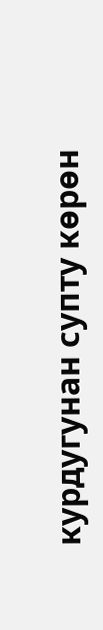курдугунан супту көрөн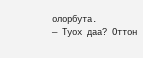олорбута.
— Туох даа? Оттон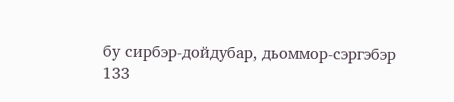бу сирбэр-дойдубар, дьоммор-сэргэбэр
133